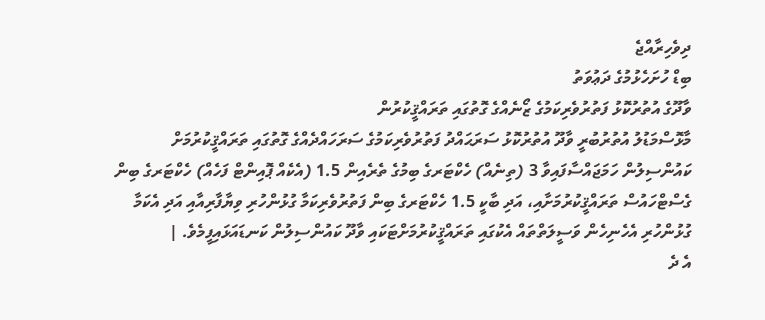ދިވެހިރާއްޖެ
ބިޑް ހުށަހެޅުމުގެ ދަޢުވަތު
ވާދޫގެ އުތުރުކޮޅު ފަތުރުވެރިކަމުގެ ޒޯނެއްގެ ގޮތުގައި ތަރައްޤީކުރުން
މާޅޮސްމަޑުލު އުތުރުބުރީ ވާދޫ އުތުރުކޮޅު ސަރަޙައްދު ފަތުރުވެރިކަމުގެ ސަރަހައްދެއްގެ ގޮތުގައި ތަރައްޤީކުރުމަށް ކައުންސިލުން ހަމަޖައްސާފައިވާ 3 (ތިނެއް) ހެކްޓަރގެ ބިމުގެ ތެރެއިން 1.5 (އެކެއް ޕޮއިންޓް ފަހެއް) ހެކްޓަރގެ ބިން ގެސްޓްހައުސް ތަރައްޤީކުރުމަށާއި، އަދި ބާކީ 1.5 ހެކްޓަރގެ ބިން ފަތުރުވެރިކަމާ ގުޅުންހުރި ވިޔާފާރިއާއި އަދި އެކަމާ ގުޅުންހުރި އެހެނިހެން ވަސީލަތްތައް އެކުގައި ތަރައްޤީކުރުމަށްޓަކައި ވާދޫ ކައުންސިލުން ކަނޑައަޅައިފީމެވެ. |
އެ ދެ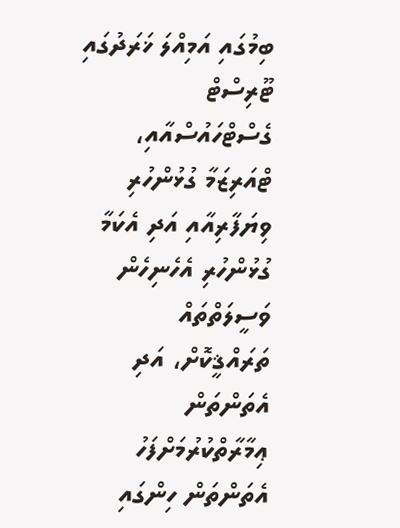ބިމުގައި އަމިއްލަ ޚަރަދުގައި ޓޫރިސްޓް ގެސްޓްހައުސްއާއި، ޓްއަރިޒަމާ ގުޅުންހުރި ވިޔަފާރިއާއި އަދި އެކަމާ ގުޅުންހުރި އެހެނިހެން ވަސީލަތްތައް ތަރައްޤީކޮށް، އަދި އެތަންތަން ޢިމާރާތްކުރުމަށްފަހު އެތަންތަން ހިންގައި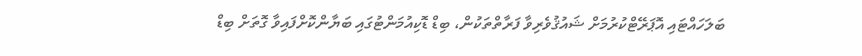ބަލަހައްޓައި އޮޕަރޭޓްކުރުމަށް ޝައުޤުވެރިވާ ފަރާތްތަކުން، ބިޑް ޑޮކިއުމަންޓުގައި ބަޔާންކޮށްފައިވާ ގޮތަށް ބިޑް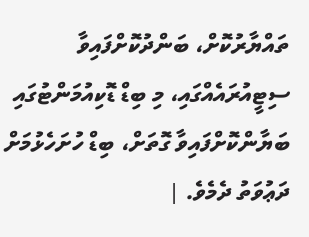ތައްޔާރުކޮށް، ބަންދުކޮށްފައިވާ ސިޓީއުރައެއްގައި، މި ބިޑް ޑޮކިއުމަންޓުގައި ބަޔާންކޮށްފައިވާ ގޮތަށް، ބިޑް ހުށަހެޅުމަށް ދަޢުވަތު ދެމެވެ. |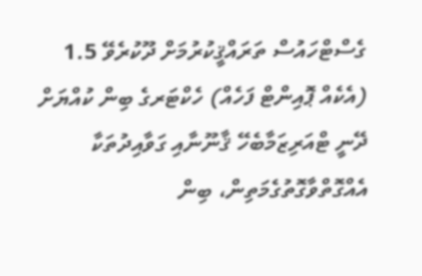ގެސްޓްހައުސް ތަރައްޤީކުރުމަށް ދޫކުރެވޭ 1.5 (އެކެއް ޕޮއިންޓް ފަހެއް) ހެކްޓަރގެ ބިން ކުއްޔަށް ދޭނީ ޓްއަރިޒަމާބެހޭ ޤާނޫނާއި ގަވާއިދުތަކާ އެއްގޮތްވާގޮތުގެމަތިން، ބިން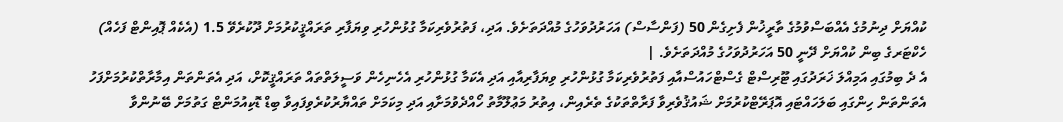ކުއްޔަށް ދިނުމުގެ އެއްބަސްވުމުގެ ތާރީޚުން ފެށިގެން 50 (ފަންސާސް) އަހަރުދުވަހުގެ މުއްދަތަށެވެ. އަދި، ފަތުރުވެރިކަމާ ގުޅުންހުރި ވިޔަފާރި ތަރައްޤީކުރުމަށް ދޫކުރެވޭ 1.5 (އެކެއް ޕޮއިންޓް ފަހެއް) ހެކްޓަރގެ ބިން ކުއްޔަށް ދޭނީ 50 އަހަރުދުވަހުގެ މުއްދަތަށެވެ. |
އެ ދެ ބިމުގައި އަމިއްލަ ޚަރަދުގައި ޓޫރިސްޓް ގެސްޓްހައުސްއާއި ފަތުރުވެރިކަމާ ގުޅުންހުރި ވިޔަފާރިއާއި އަދި އެކަމާ ގުޅުންހުރި އެހެނިހެން ވަސީލަތްތައް ތަރައްޤީކޮށް، އަދި އެތަންތަން އިމާރާތްކުރުމަށްފަހު އެތަންތަން ހިންގައި ބަލަހައްޓައި އޮޕަރޭޓްކުރުމަށް ޝައުޤުވެރިވާ ފަރާތްތަކުގެ ތެރެއިން، އިތުރު މަޢުލޫމާތު ހޯއްދެވުމަށާއި އަދި މިކަމަށް ތައްޔާރުކުރެވިފައިވާ ބިޑް ޑޮކިއުމަންޓް ގަތުމަށް ބޭނުންވާ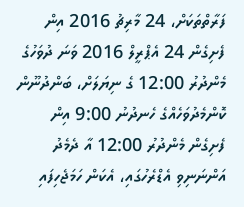ފަރާތްތަކަށް، 24 މާރިޗު 2016 އިން ފެށިގެން 24 އެޕްރީލް 2016 ވަނަ ދުވަހުގެ މެންދުރު 12:00 ގެ ނިޔަލަށް، ބަންދުނޫން ކޮންމެދުވަހެއްގެ ހެނދުނު 9:00 އިން ފެށިގެން މެންދުރު 12:00 އާ ދެމެދު އަންނަނިވި އެޑްރެހުގައި، އެކަން ހަމަޖެހިފައި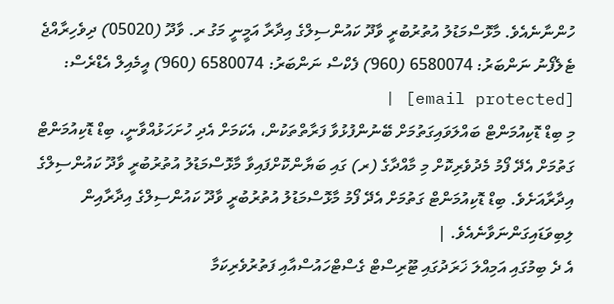ހުންނާނެއެވެ. މާޅޮސްމަޑުލު އުތުރުބުރީ ވާދޫ ކައުންސިލްގެ އިދާރާ އަމީނީ މަގު ރ. ވާދޫ (05020) ދިވެހިރާއްޖެ ޓެލެފޯނު ނަންބަރު: 6580074 (960) ފެކްސް ނަންބަރު: 6580074 (960) އީމެއިލް އެޑްރެސް: [email protected] |
މި ބިޑް ޑޮކިއުމަންޓް ބައްލަވައިގަތުމަށް ބޭނުންފުޅުވާ ފަރާތްތަކުން، އެކަމަށް އެދި ހުށަހަޅުއްވާނީ، ބިޑް ޑޮކިއުމަންޓް ގަތުމަށް އެދޭ ފޯމު މެދުވެރިކޮށް މި މާއްދާގެ (ރ) ގައި ބަޔާންކޮށްފައިވާ މާޅޮސްމަޑުލު އުތުރުބުރީ ވާދޫ ކައުންސިލްގެ އިދާރާއަށެވެ. ބިޑް ޑޮކިއުމަންޓް ގަތުމަށް އެދޭ ފޯމު މާޅޮސްމަޑުލު އުތުރުބުރީ ވާދޫ ކައުންސިލްގެ އިދާރާއިން ލިބިވަޑައިގަންނަވާނެއެވެ. |
އެ ދެ ބިމުގައި އަމިއްލަ ޚަރަދުގައި ޓޫރިސްޓް ގެސްޓްހައުސްއާއި ފަތުރުވެރިކަމާ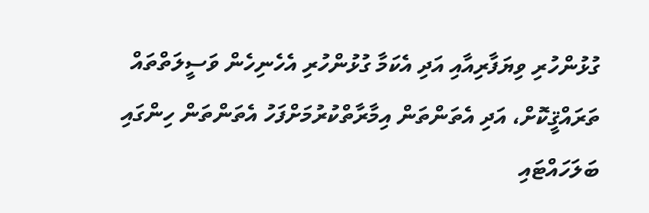ގުޅުންހުރި ވިޔަފާރިއާއި އަދި އެކަމާ ގުޅުންހުރި އެހެނިހެން ވަސީލަތްތައް ތަރައްޤީކޮށް، އަދި އެތަންތަން އިމާރާތްކުރުމަށްފަހު އެތަންތަން ހިންގައި ބަލަހައްޓައި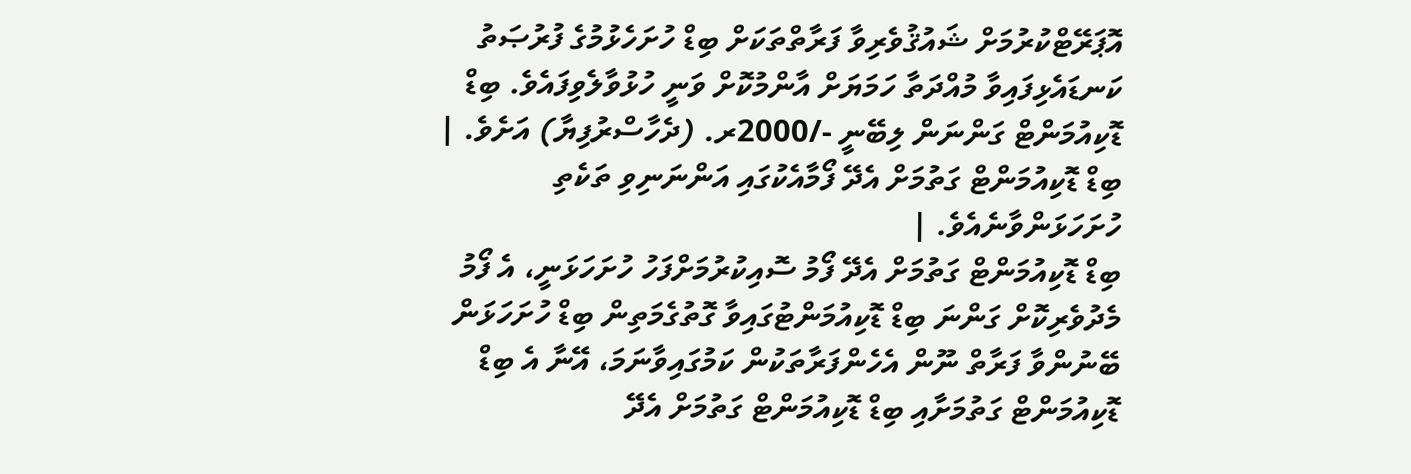އޮޕަރޭޓްކުރުމަށް ޝައުޤުވެރިވާ ފަރާތްތަކަށް ބިޑް ހުށަހެޅުމުގެ ފުރުޞަތު ކަނޑައެޅިފައިވާ މުއްދަތާ ހަމަޔަށް އާންމުކޮށް ވަނީ ހުޅުވާލެވިފައެވެ. ބިޑް ޑޮކިއުމަންޓް ގަންނަން ލިބޭނީ -/2000ރ. (ދެހާސްރުފިޔާ) އަށެވެ. |
ބިޑް ޑޮކިއުމަންޓް ގަތުމަށް އެދޭ ފޯމާއެކުގައި އަންނަނިވި ތަކެތި ހުށަހަޅަންވާނެއެވެ. |
ބިޑް ޑޮކިއުމަންޓް ގަތުމަށް އެދޭ ފޯމު ސޮއިކުރުމަށްފަހު ހުށަހަޅަނީ، އެ ފޯމު މެދުވެރިކޮށް ގަންނަ ބިޑް ޑޮކިއުމަންޓުގައިވާ ގޮތުގެމަތިން ބިޑް ހުށަހަޅަން ބޭނުންވާ ފަރާތް ނޫން އެހެންފަރާތަކުން ކަމުގައިވާނަމަ، އޭނާ އެ ބިޑް ޑޮކިއުމަންޓް ގަތުމަށާއި ބިޑް ޑޮކިއުމަންޓް ގަތުމަށް އެދޭ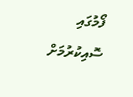ފޯމުގައި ސޮއިކުރުމަށް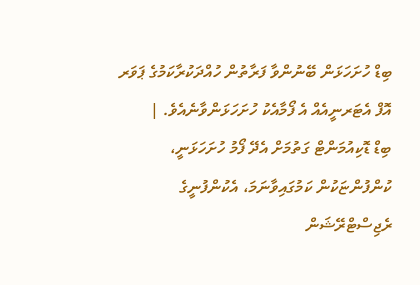ބިޑް ހުށަހަޅަން ބޭނުންވާ ފަރާތުން ހުއްދަކުރާކަމުގެ ޕަވަރ އޮފް އެޓަރނީއެއް އެ ފޯމާއެކު ހުށަހަޅަންވާނެއެވެ. |
ބިޑް ޑޮކިއުމަންޓް ގަތުމަށް އެދޭ ފޯމު ހުށަހަޅަނީ، ކުންފުންޏަކުން ކަމުގައިވާނަމަ، އެކުންފުނީގެ ރެޖިސްޓްރޭޝަން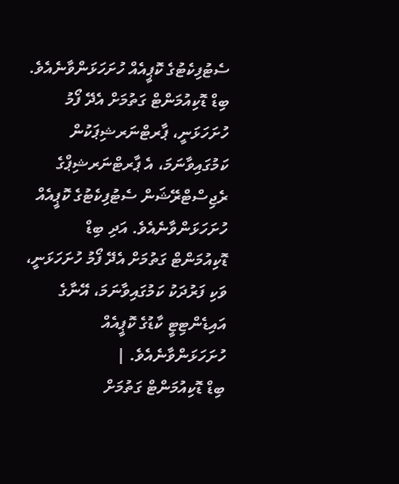ސެޓުފިކެޓުގެ ކޮޕީއެއް ހުށަހަޅަންވާނެއެވެ. ބިޑް ޑޮކިއުމަންޓް ގަތުމަށް އެދޭ ފޯމު ހުށަހަޅަނީ، ޕާރޓްނަރޝިޕަކުން ކަމުގައިވާނަމަ، އެ ޕާރޓްނަރޝިޕްގެ ރެޖިސްޓްރޭޝަން ސެޓުފިކެޓުގެ ކޮޕީއެއް ހުށަހަޅަންވާނެއެވެ. އަދި ބިޑް ޑޮކިއުމަންޓް ގަތުމަށް އެދޭ ފޯމު ހުށަހަޅަނީ، ވަކި ފަރުދަކު ކަމުގައިވާނަމަ، އޭނާގެ އައިޑެންޓިޓީ ކާޑުގެ ކޮޕީއެއް ހުށަހަޅަންވާނެއެވެ. |
ބިޑް ޑޮކިއުމަންޓް ގަތުމަށް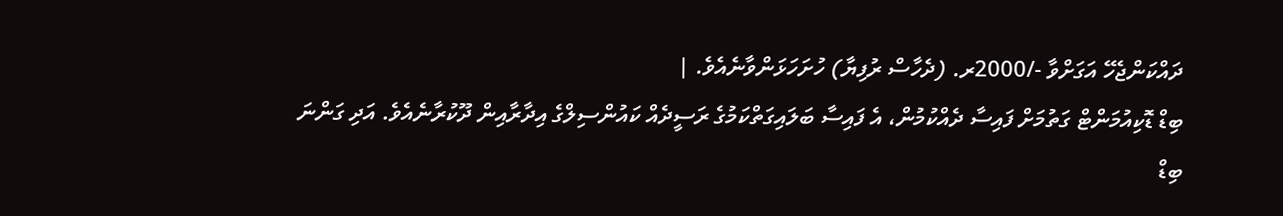ދައްކަންޖެހޭ އަގަށްވާ -/2000ރ. (ދެހާސް ރުފިޔާ) ހުށަހަޅަންވާނެއެވެ. |
ބިޑް ޑޮކިއުމަންޓް ގަތުމަށް ފައިސާ ދެއްކުމުން، އެ ފައިސާ ބަލައިގަތްކަމުގެ ރަސީދެއް ކައުންސިލްގެ އިދާރާއިން ދޫކުރާނެއެވެ. އަދި ގަންނަ ބިޑް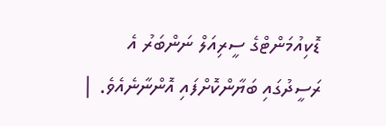ޑޮކިއުމަންޓްގެ ސީރިއަލް ނަންބަރު އެ ރަސީދުގައި ބަޔާންކޮށްފައި އޮންނާނެއެވެ. |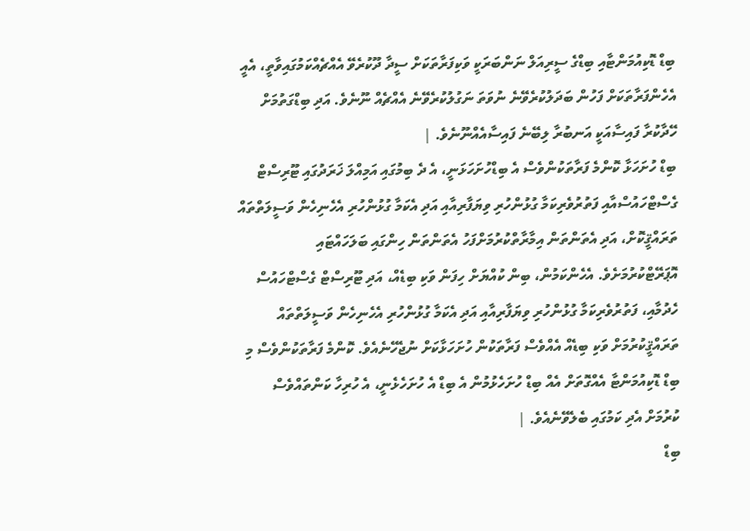ބިޑް ޑޮކިއުމަންޓާއި ބިޑްގެ ސީރިއަލް ނަންބަރަކީ ވަކިފަރާތަކަށް ސީދާ ދޫކުރެވޭ އެއްޗެއްކަމުގައިވާތީ، އެއީ އެހެންފަރާތަކަށް ފަހުން ބަދަލުކުރެވޭނެ ނުވަތަ ނަގުލުކުރެވޭނެ އެއްޗެއް ނޫނެވެ. އަދި ބިޑްގަތުމަށް ހޭދާކުރާ ފައިސާއަކީ އަނބުރާ ލިބޭނެ ފައިސާއެއްނޫނެވެ. |
ބިޑް ހުށަހަޅާ ކޮންމެ ފަރާތަކުންވެސް އެ ބިޑްހުށަހަޅަނީ، އެ ދެ ބިމުގައި އަމިއްލަ ޚަރަދުގައި ޓޫރިސްޓް ގެސްޓްހައުސްއާއި ފަތުރުވެރިކަމާ ގުޅުންހުރި ވިޔަފާރިއާއި އަދި އެކަމާ ގުޅުންހުރި އެހެނިހެން ވަސީލަތްތައް ތަރައްޤީކޮށް، އަދި އެތަންތަން އިމާރާތްކުރުމަށްފަހު އެތަންތަން ހިންގައި ބަލަހައްޓައި އޮޕަރޭޓްކުރުމަށެވެ. އެހެންކަމުން، ބިން ކުއްޔަށް ހިފަން ވަކި ބިޑެއް، އަދި ޓޫރިސްޓް ގެސްޓްހައުސް ހެދުމާއި، ފަތުރުވެރިކަމާ ގުޅުންހުރި ވިޔަފާރިއާއި އަދި އެކަމާ ގުޅުންހުރި އެހެނިހެން ވަސީލަތްތައް ތަރައްޤީކުރުމަށް ވަކި ބިޑެއް އެއްވެސް ފަރާތަކުން ހުށަހަޅާކަށް ނުޖެހޭނެއެވެ. ކޮންމެ ފަރާތަކުންވެސް މި ބިޑް ޑޮކިއުމަންޓާ އެއްގޮތަށް އެއް ބިޑް ހުށަހެޅުމުން އެ ބިޑް އެ ހުށަހެޅެނީ، އެ ހުރިހާ ކަންތައްވެސް ކުރުމަށް އެދި ކަމުގައި ބެލެވޭނެއެވެ. |
ބިޑް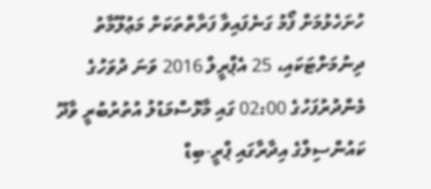ހުށަހެޅުމަށް ފޯމު ގަނެފައިވާ ފަރާތްތަކަށް މަޢުލޫމާތު ދިނުމަށްޓަކައި، 25 އެޕްރީލް 2016 ވަނަ ދުވަހުގެ މެންދުރުފަހުގެ 02:00 ގައި މާޅޮސްމަޑުލު އުތުރުބުރީ ވާދޫ ކައުންސިލްގެ އިދާރާގައި ޕްރީ-ބިޑް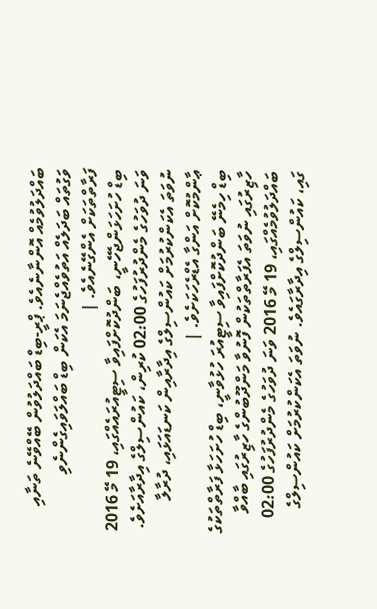ބައްދަލުވުމެއް އޮންނާނެއެވެ. ޕްރީ-ބިޑް ބައްދަލުވުން ބޭއްވޭނެ ތަނާއި ވަގުތައް ބަދަލެއް އަތުވެއްޖެނަމަ އެކަން ބިޑް ބައްލަވައިގެންނެވި ފަރާތްތަކަށް އެންގޭނެއެވެ. |
ބިޑް ހުށަހަޅަންޖެހޭނީ، ބަންދުކޮށްފައިވާ ސިޓީއުރައެއްގައި، 19 މޭ 2016 ވަނަ ދުވަހުގެ މެންދުރުފަހުގެ 02:00 ކުރިން، ކައުންސިލްގެ އިދާރާއަށެވެ. ނުވަތަ އެކަންކުރުމަށް ކައުންސިލްގެ އިދާރާއިން ކަނޑައަޅައި، ދުރާލާ ޢާންމުކޮށް އަންގާ އެޑްރެހަކަށެވެ. |
ބިޑް ހިމެނޭ ބަންދުކޮށްފައިވާ ސިޓީއުރަ ހުޅުވާނީ، ބިޑް ހުށަހަޅާ ފަރާތްތަކުގެ ހާޒިރުގައި ނުވަތަ އެފަރާތްތަކުން ފޮނުވާ މަންދޫބުންގެ ހާޒިރުގައި ބާއްވާ ބައްދަލުވުމެއްގައި، 19 މޭ 2016 ވަނަ ދުވަހުގެ މެންދުރުފަހުގެ 02:00 ގައި، ކައުންސިލްގެ އިދާރާގައެވެ. ނުވަތަ އެކަންކުރުމަށް ކައުންސިލްގެ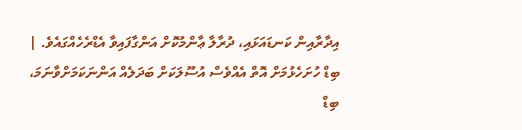އިދާރާއިން ކަނޑައަޅައި، ދުރާލާ ޢާންމުކޮށް އަންގާފައިވާ އެޑްރެހެއްގައެވެ. |
ބިޑް ހުށަހެޅުމަށް އޮތް އެއްވެސް އުސޫލަކަށް ބަދަލެއް އަންނަކަމަށްވާނަމަ، ބިޑް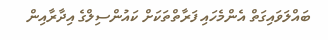ބައްލަވައިގަތް އެންމެހައި ފަރާތްތަކަށް ކައުންސިލްގެ އިދާރާއިން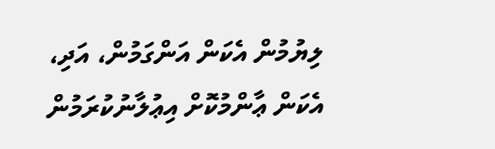ލިޔުމުން އެކަން އަންގަމުން، އަދި، އެކަން ޢާންމުކޮށް އިޢުލާނުކުރަމުން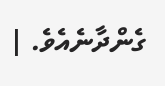ގެންދާނެއެވެ. |